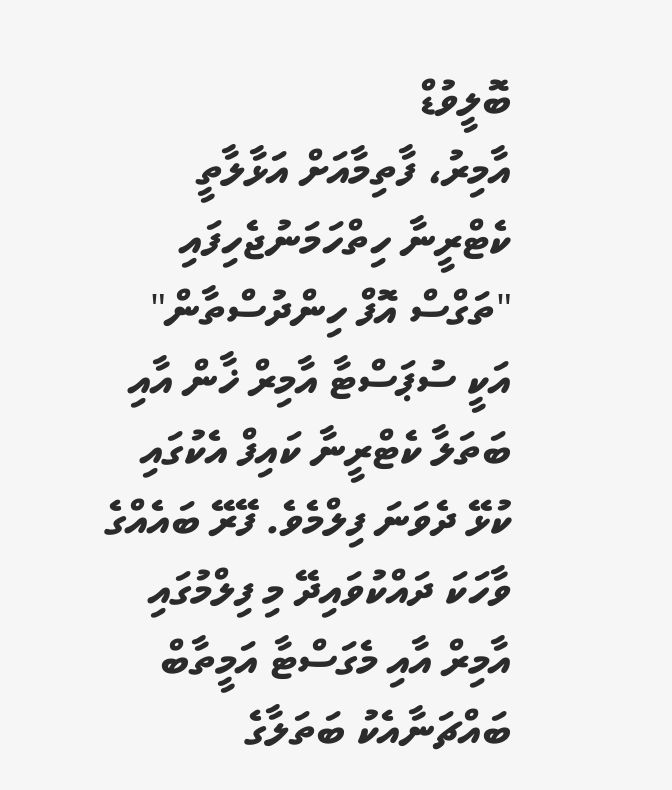ބޮލީވުޑް
އާމިރު، ފާތިމާއަށް އަޅާލާތީ ކެޓްރީނާ ހިތްހަމަނުޖެހިފައި
"ތަގްސް އޮފް ހިންދުސްތާން" އަކީ ސުޕަސްޓާ އާމިރް ޚާން އާއި ބަތަލާ ކެޓްރީނާ ކައިފް އެކުގައި ކުޅޭ ދެވަނަ ފިލްމެވެ. ފޭރޭ ބައެއްގެ ވާހަކަ ދައްކުވައިދޭ މި ފިލްމުގައި އާމިރް އާއި މެގަސްޓާ އަމީތާބް ބައްޗަނާއެކު ބަތަލާގެ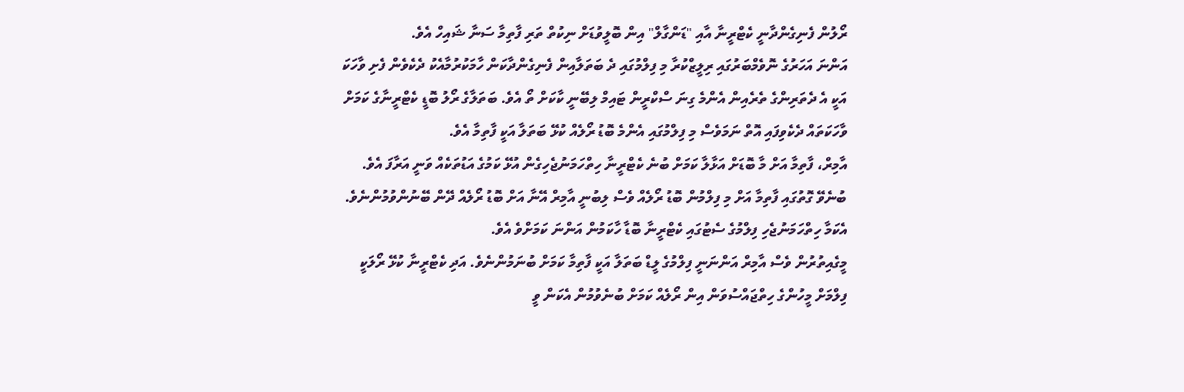ރޯލުން ފެނިގެންދާނީ ކެޓްރީނާ އާއި "ޑަންގާލް" އިން ބޮލީވުޑަށް ނިކުތް ތަރި ފާތިމާ ސަނާ ޝައިހް އެވެ.
އަންނަ އަހަރުގެ ނޮވެމްބަރުގައި ރިލީޒްކުރާ މި ފިލްމުގައި ދެ ބަތަލާއިން ފެނިގެންދާކަން ހާމަކުރުމާއެކު ދެކެވެން ފެށި ވާހަކަ އަކީ އެ ދެތަރިންގެ ތެރެއިން އެންމެ ގިނަ ސްކްރީން ޓައިމް ލިބޭނީ ކާކަށް ތޯ އެވެ. ބަތަލާގެ ރޯލު ބޮޑީ ކެޓްރީނާގެ ކަމަށް ވާހަކަތައް ދެކެވިފައި އޮތް ނަމަވެސް މި ފިލްމުގައި އެންމެ ބޮޑު ރޯލެއް ކުޅޭ ބަތަލާ އަކީ ފާތިމާ އެވެ.
އާމިރް، ފާތިމާ އަށް މާ ބޮޑަށް އަޅާލާ ކަމަށް ބުނެ ކެޓްރީނާ ހިތްހަމަނުޖެހިގެން އުޅޭ ކަމުގެ އަޑުތަކެއް ވަނީ އަރާފަ އެވެ. ބުނެވޭ ގޮތުގައި ފާތިމާ އަށް މި ފިލްމުން ބޮޑު ރޯލެއް ވެސް ލިބުނީ އާމިރް އޭނާ އަށް ބޮޑު ރޯލެއް ދޭން ބޭނުންވުމުންނެވެ. އެކަމާ ހިތްހަމަނުޖެހި ފިލްމުގެ ސެޓުގައި ކެޓްރީނާ ބޮޑާ ހާކަމުން އަންނަ ކަމަށްވެ އެވެ.
މީގެއިތުރުން ވެސް އާމިރް އަންނަނީ ފިލްމުގެ ލީޑް ބަތަލާ އަކީ ފާތިމާ ކަމަށް ބުނަމުންނެވެ. އަދި ކެޓްރީނާ ކުޅޭ ރޯލަކީ ފިލްމަށް މީހުންގެ ހިތްޖައްސުވަން އިން ރޯލެއް ކަމަށް ބުނެވުމުން އެކަން ވީ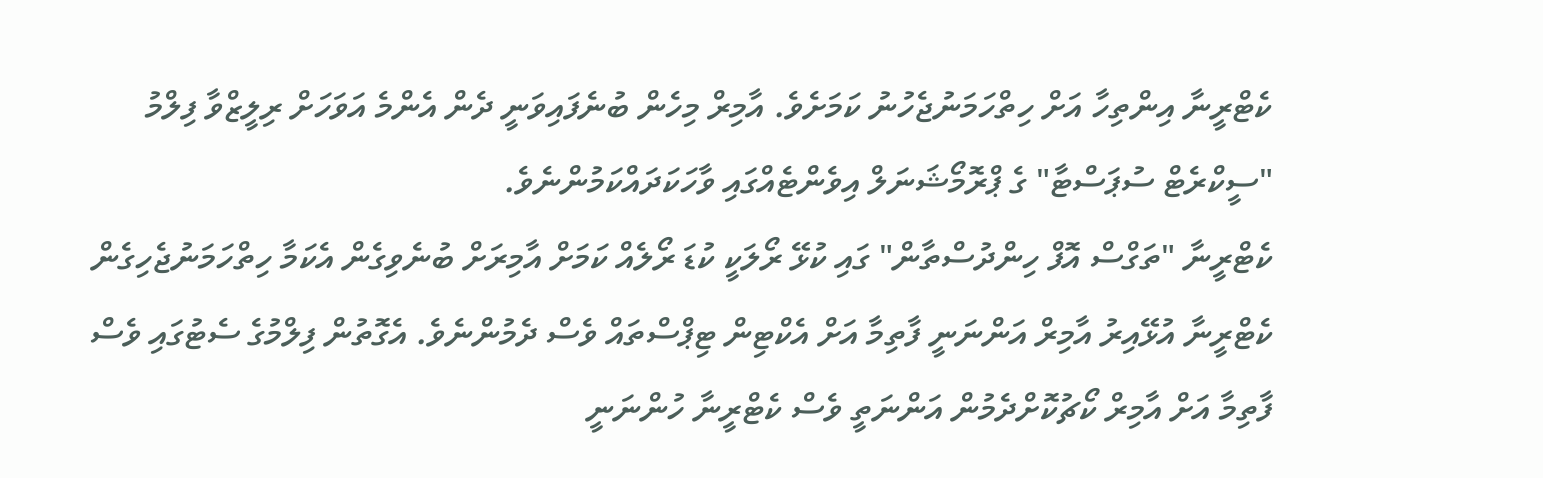ކެޓްރީނާ އިންތިހާ އަށް ހިތްހަމަނުޖެހުނު ކަމަށެވެ. އާމިރް މިހެން ބުނެފައިވަނީ ދެން އެންމެ އަވަހަށް ރިލީޒްވާ ފިލްމު "ސީކްރެޓް ސުޕަސްޓާ" ގެ ޕްރޮމޯޝަނަލް އިވެންޓެއްގައި ވާހަކަދައްކަމުންނެވެ.
ކެޓްރީނާ "ތަގްސް އޮފް ހިންދުސްތާން" ގައި ކުޅޭ ރޯލަކީ ކުޑަ ރޯލެއް ކަމަށް އާމިރަށް ބުނެވިގެން އެކަމާ ހިތްހަމަނުޖެހިގެން ކެޓްރީނާ އުޅޭއިރު އާމިރް އަންނަނީ ފާތިމާ އަށް އެކްޓިން ޓިޕްސްތައް ވެސް ދެމުންނެވެ. އެގޮތުން ފިލްމުގެ ސެޓުގައި ވެސް ފާތިމާ އަށް އާމިރް ކޯޗުކޮށްދެމުން އަންނަތީ ވެސް ކެޓްރީނާ ހުންނަނީ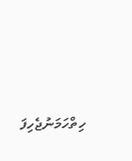ހިތްހަމަނުޖެހިފަ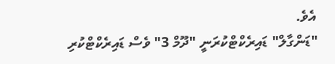އެވެ.
"ޑަންގާލް" ޑައިރެކްޓްކުރަނީ "ދޫމް 3" ވެސް ޑައިރެކްޓްކުރި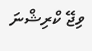ވިޖޭ ކްރިޝްނަ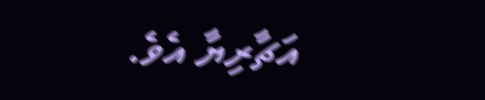އަޗާރިޔާ އެވެ.